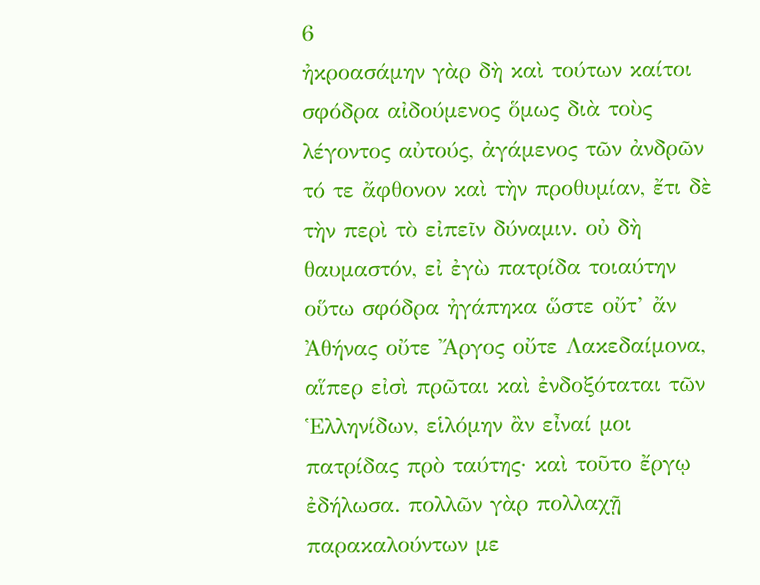6
ἠκροασάμην γὰρ δὴ καὶ τούτων καίτοι σφόδρα αἰδούμενος ὅμως διὰ τοὺς λέγοντος αὐτούς, ἀγάμενος τῶν ἀνδρῶν τό τε ἄφθονον καὶ τὴν προθυμίαν, ἔτι δὲ τὴν περὶ τὸ εἰπεῖν δύναμιν. οὐ δὴ θαυμαστόν, εἰ ἐγὼ πατρίδα τοιαύτην οὕτω σφόδρα ἠγάπηκα ὥστε οὔτ’ ἄν Ἀθήνας οὔτε Ἄργος οὔτε Λακεδαίμονα, αἵπερ εἰσὶ πρῶται καὶ ἐνδοξόταται τῶν Ἑλληνίδων, εἱλόμην ἂν εἶναί μοι πατρίδας πρὸ ταύτης· καὶ τοῦτο ἔργῳ ἐδήλωσα. πολλῶν γὰρ πολλαχῇ παρακαλούντων με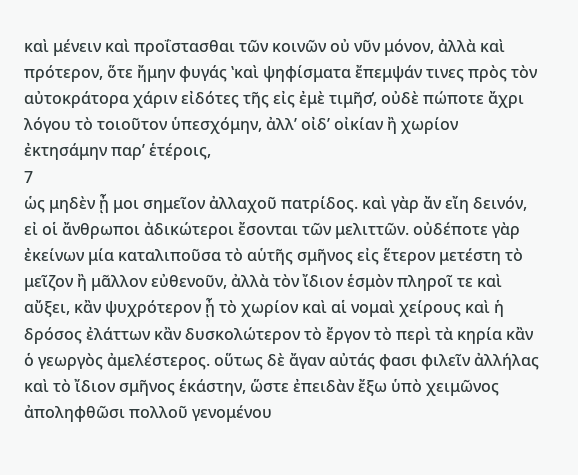καὶ μένειν καὶ προΐστασθαι τῶν κοινῶν οὐ νῦν μόνον, ἀλλὰ καὶ πρότερον, ὅτε ἤμην φυγάς ʽκαὶ ψηφίσματα ἔπεμψάν τινες πρὸς τὸν αὐτοκράτορα χάριν εἰδότες τῆς εἰς ἐμὲ τιμῆσ̓, οὐδὲ πώποτε ἄχρι λόγου τὸ τοιοῦτον ὑπεσχόμην, ἀλλ’ οἰδ’ οἰκίαν ἢ χωρίον ἐκτησάμην παρ’ ἑτέροις,
7
ὡς μηδὲν ᾖ μοι σημεῖον ἀλλαχοῦ πατρίδος. καὶ γὰρ ἄν εἴη δεινόν, εἰ οἱ ἄνθρωποι ἀδικώτεροι ἔσονται τῶν μελιττῶν. οὐδέποτε γὰρ ἐκείνων μία καταλιποῦσα τὸ αὑτῆς σμῆνος εἰς ἕτερον μετέστη τὸ μεῖζον ἢ μᾶλλον εὐθενοῦν, ἀλλὰ τὸν ἴδιον ἑσμὸν πληροῖ τε καὶ αὔξει, κἂν ψυχρότερον ᾖ τὸ χωρίον καὶ αἱ νομαὶ χείρους καὶ ἡ δρόσος ἐλάττων κἂν δυσκολώτερον τὸ ἔργον τὸ περὶ τὰ κηρία κἂν ὁ γεωργὸς ἀμελέστερος. οὕτως δὲ ἄγαν αὐτάς φασι φιλεῖν ἀλλήλας καὶ τὸ ἴδιον σμῆνος ἑκάστην, ὥστε ἐπειδὰν ἔξω ὑπὸ χειμῶνος ἀποληφθῶσι πολλοῦ γενομένου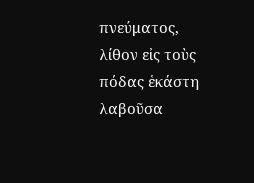πνεύματος, λίθον εἰς τοὺς πόδας ἑκάστη λαβοῦσα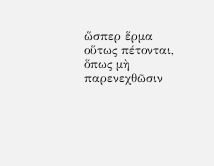ὥσπερ ἕρμα οὕτως πέτονται, ὅπως μὴ παρενεχθῶσιν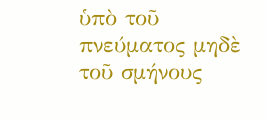ὑπὸ τοῦ πνεύματος μηδὲ τοῦ σμήνους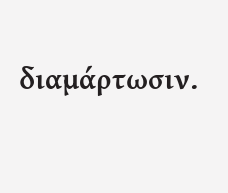διαμάρτωσιν.